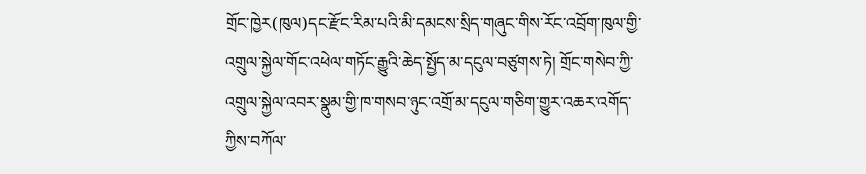གྲོང་ཁྱེར(ཁུལ)དང་རྫོང་རིམ་པའི་མི་དམངས་སྲིད་གཞུང་གིས་རོང་འབྲོག་ཁུལ་གྱི་འགྲུལ་སྐྱེལ་གོང་འཕེལ་གཏོང་རྒྱུའི་ཆེད་སྤྱོད་མ་དངུལ་བཙུགས་ཏེ། གྲོང་གསེབ་ཀྱི་འགྲུལ་སྐྱེལ་འབར་སྣུམ་གྱི་ཁ་གསབ་ཉུང་འགྲོ་མ་དངུལ་གཅིག་གྱུར་འཆར་འགོད་ཀྱིས་བཀོལ་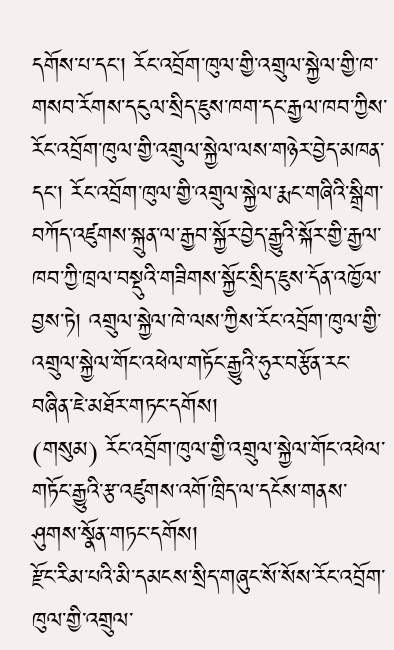དགོས་པ་དང་། རོང་འབྲོག་ཁུལ་གྱི་འགྲུལ་སྐྱེལ་གྱི་ཁ་གསབ་རོགས་དངུལ་སྲིད་ཇུས་ཁག་དང་རྒྱལ་ཁབ་ཀྱིས་རོང་འབྲོག་ཁུལ་གྱི་འགྲུལ་སྐྱེལ་ལས་གཉེར་བྱེད་མཁན་དང་། རོང་འབྲོག་ཁུལ་གྱི་འགྲུལ་སྐྱེལ་རྨང་གཞིའི་སྒྲིག་བཀོད་འཛུགས་སྐྲུན་ལ་རྒྱབ་སྐྱོར་བྱེད་རྒྱུའི་སྐོར་གྱི་རྒྱལ་ཁབ་ཀྱི་ཁྲལ་བསྡུའི་གཟིགས་སྐྱོང་སྲིད་ཇུས་དོན་འཁྱོལ་བྱས་ཏེ། འགྲུལ་སྐྱེལ་ཁེ་ལས་ཀྱིས་རོང་འབྲོག་ཁུལ་གྱི་འགྲུལ་སྐྱེལ་གོང་འཕེལ་གཏོང་རྒྱུའི་ཧུར་བརྩོན་རང་བཞིན་ཇེ་མཐོར་གཏང་དགོས།
(གསུམ) རོང་འབྲོག་ཁུལ་གྱི་འགྲུལ་སྐྱེལ་གོང་འཕེལ་གཏོང་རྒྱུའི་རྩ་འཛུགས་འགོ་ཁྲིད་ལ་དངོས་གནས་ཤུགས་སྣོན་གཏང་དགོས།
རྫོང་རིམ་པའི་མི་དམངས་སྲིད་གཞུང་སོ་སོས་རོང་འབྲོག་ཁུལ་གྱི་འགྲུལ་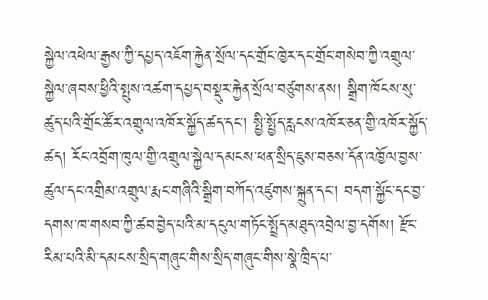སྐྱེལ་འཕེལ་རྒྱས་ཀྱི་དཔྱད་འཇོག་རྐྱེན་སྲོལ་དང་གྲོང་ཁྱེར་དང་གྲོང་གསེབ་ཀྱི་འགྲུལ་སྐྱེལ་ཞབས་ཕྱིའི་སྤུས་འཚག་དཔྱད་བསྡུར་རྐྱེན་སྲོལ་བཙུགས་ནས། སྒྲིག་ཁོངས་སུ་ཚུད་པའི་གྲོང་ཚོར་འགྲུལ་འཁོར་སྐྱོད་ཚད་དང་། སྤྱི་སྤྱོད་རླངས་འཁོར་ཅན་གྱི་འཁོར་སྐྱོད་ཚད། རོང་འབྲོག་ཁུལ་གྱི་འགྲུལ་སྐྱེལ་དམངས་ཕན་སྲིད་ཇུས་བཅས་དོན་འཁྱོལ་བྱས་ཚུལ་དང་འགྲིམ་འགྲུལ་རྨང་གཞིའི་སྒྲིག་བཀོད་འཛུགས་སྐྲུན་དང་། བདག་སྐྱོང་དང་བྱ་དགས་ཁ་གསབ་ཀྱི་ཚབ་བྱེད་པའི་མ་དངུལ་གཏོང་སྤྲོད་མཐུད་འབྲེལ་བྱ་དགོས། རྫོང་རིམ་པའི་མི་དམངས་སྲིད་གཞུང་གིས་སྲིད་གཞུང་གིས་སྣེ་ཁྲིད་པ་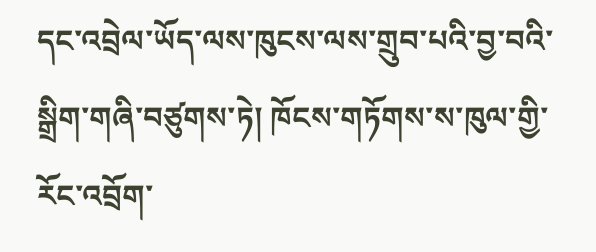དང་འབྲེལ་ཡོད་ལས་ཁུངས་ལས་གྲུབ་པའི་བྱ་བའི་སྒྲིག་གཞི་བཙུགས་ཏེ། ཁོངས་གཏོགས་ས་ཁུལ་གྱི་རོང་འབྲོག་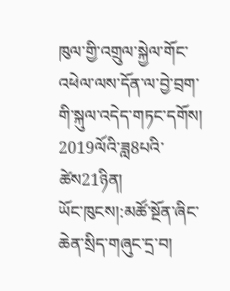ཁུལ་གྱི་འགྲུལ་སྐྱེལ་གོང་འཕེལ་ལས་དོན་ལ་བྱེ་བྲག་གི་སྐུལ་འདེད་གཏང་དགོས།
2019ལོའི་ཟླ8པའི་ཚེས21ཉིན།
ཡོང་ཁུངས།:མཚོ་སྔོན་ཞིང་ཆེན་སྲིད་གཞུང་དྲ་བ།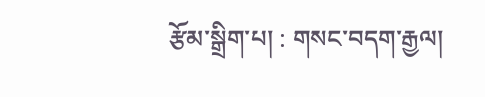རྩོམ་སྒྲིག་པ། : གསང་བདག་རྒྱལ།